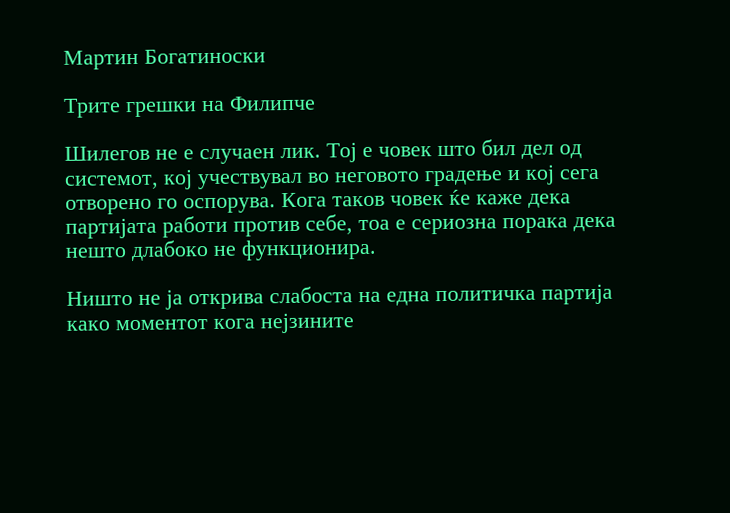Мартин Богатиноски

Трите грешки на Филипче

Шилегов не е случаен лик. Тој е човек што бил дел од системот, кој учествувал во неговото градење и кој сега отворено го оспорува. Кога таков човек ќе каже дека партијата работи против себе, тоа е сериозна порака дека нешто длабоко не функционира.

Ништо не ја открива слабоста на една политичка партија како моментот кога нејзините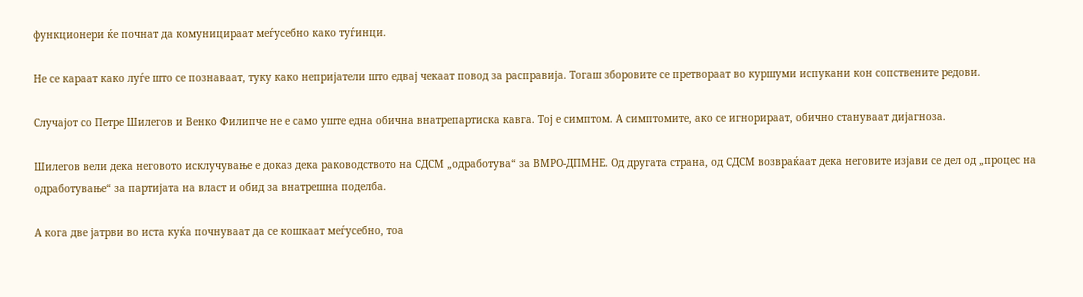функционери ќе почнат да комуницираат меѓусебно како туѓинци.

Не се караат како луѓе што се познаваат, туку како непријатели што едвај чекаат повод за расправија. Тогаш зборовите се претвораат во куршуми испукани кон сопствените редови.

Случајот со Петре Шилегов и Венко Филипче не е само уште една обична внатрепартиска кавга. Тој е симптом. А симптомите, ако се игнорираат, обично стануваат дијагноза.

Шилегов вели дека неговото исклучување е доказ дека раководството на СДСМ „одработува“ за ВМРО-ДПМНЕ. Од другата страна, од СДСМ возвраќаат дека неговите изјави се дел од „процес на одработување“ за партијата на власт и обид за внатрешна поделба.

А кога две јатрви во иста куќа почнуваат да се кошкаат меѓусебно, тоа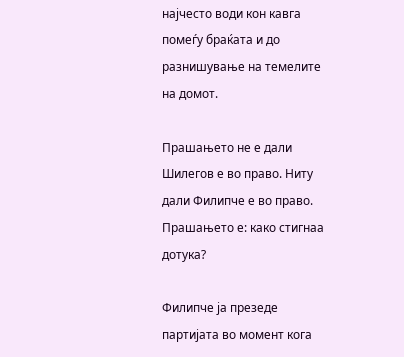најчесто води кон кавга помеѓу браќата и до разнишување на темелите на домот.

Прашањето не е дали Шилегов е во право. Ниту дали Филипче е во право. Прашањето е: како стигнаа дотука?

Филипче ја презеде партијата во момент кога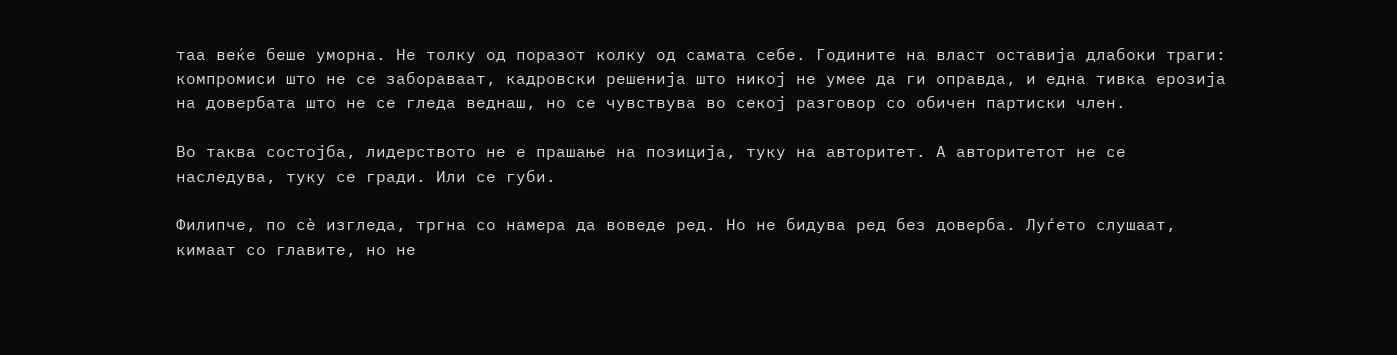таа веќе беше уморна. Не толку од поразот колку од самата себе. Годините на власт оставија длабоки траги: компромиси што не се забораваат, кадровски решенија што никој не умее да ги оправда, и една тивка ерозија на довербата што не се гледа веднаш, но се чувствува во секој разговор со обичен партиски член.

Во таква состојба, лидерството не е прашање на позиција, туку на авторитет. А авторитетот не се наследува, туку се гради. Или се губи.

Филипче, по сè изгледа, тргна со намера да воведе ред. Но не бидува ред без доверба. Луѓето слушаат, кимаат со главите, но не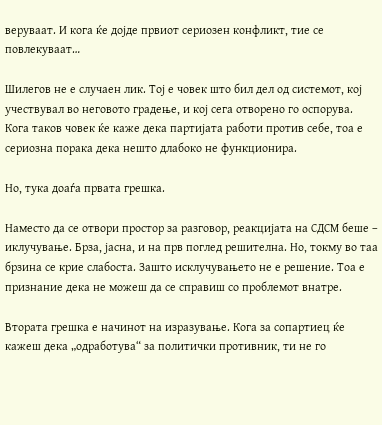веруваат. И кога ќе дојде првиот сериозен конфликт, тие се повлекуваат…

Шилегов не е случаен лик. Тој е човек што бил дел од системот, кој учествувал во неговото градење, и кој сега отворено го оспорува. Кога таков човек ќе каже дека партијата работи против себе, тоа е сериозна порака дека нешто длабоко не функционира.

Но, тука доаѓа првата грешка.

Наместо да се отвори простор за разговор, реакцијата на СДСМ беше – иклучување. Брза, јасна, и на прв поглед решителна. Но, токму во таа брзина се крие слабоста. Зашто исклучувањето не е решение. Тоа е признание дека не можеш да се справиш со проблемот внатре.

Втората грешка е начинот на изразување. Кога за сопартиец ќе кажеш дека „одработува“ за политички противник, ти не го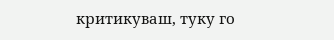критикуваш, туку го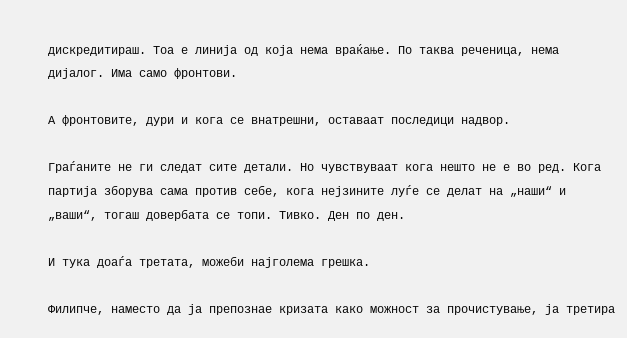дискредитираш. Тоа е линија од која нема враќање. По таква реченица, нема дијалог. Има само фронтови.

А фронтовите, дури и кога се внатрешни, оставаат последици надвор.

Граѓаните не ги следат сите детали. Но чувствуваат кога нешто не е во ред. Кога партија зборува сама против себе, кога нејзините луѓе се делат на „наши“ и „ваши“, тогаш довербата се топи. Тивко. Ден по ден.

И тука доаѓа третата, можеби најголема грешка.

Филипче, наместо да ја препознае кризата како можност за прочистување, ја третира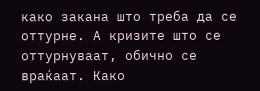како закана што треба да се оттурне. А кризите што се оттурнуваат, обично се враќаат. Како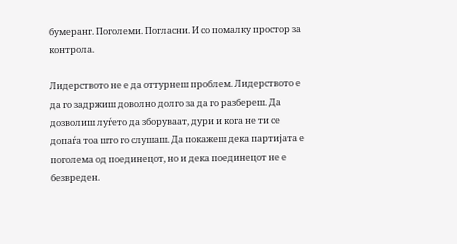бумеранг. Поголеми. Погласни. И со помалку простор за контрола.

Лидерството не е да оттурнеш проблем. Лидерството е да го задржиш доволно долго за да го разбереш. Да дозволиш луѓето да зборуваат, дури и кога не ти се допаѓа тоа што го слушаш. Да покажеш дека партијата е поголема од поединецот, но и дека поединецот не е безвреден.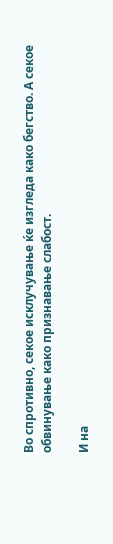Во спротивно, секое исклучување ќе изгледа како бегство. А секое обвинување како признавање слабост.

И на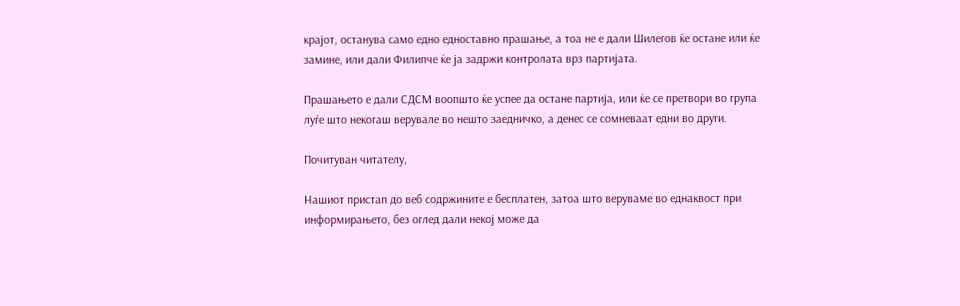крајот, останува само едно едноставно прашање, а тоа не е дали Шилегов ќе остане или ќе замине, или дали Филипче ќе ја задржи контролата врз партијата.

Прашањето е дали СДСМ воопшто ќе успее да остане партија, или ќе се претвори во група луѓе што некогаш верувале во нешто заедничко, а денес се сомневаат едни во други.

Почитуван читателу,

Нашиот пристап до веб содржините е бесплатен, затоа што веруваме во еднаквост при информирањето, без оглед дали некој може да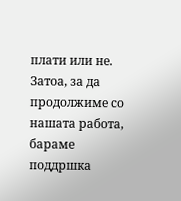плати или не. Затоа, за да продолжиме со нашата работа, бараме поддршка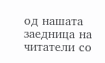од нашата заедница на читатели со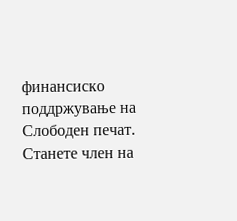финансиско поддржување на Слободен печат. Станете член на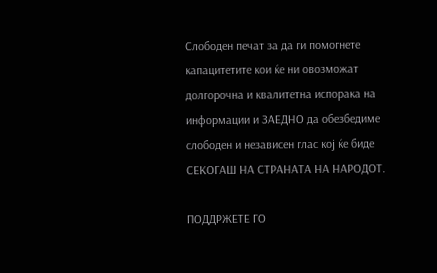Слободен печат за да ги помогнете капацитетите кои ќе ни овозможат долгорочна и квалитетна испорака на информации и ЗАЕДНО да обезбедиме слободен и независен глас кој ќе биде СЕКОГАШ НА СТРАНАТА НА НАРОДОТ.

ПОДДРЖЕТЕ ГО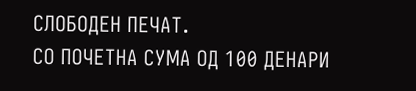СЛОБОДЕН ПЕЧАТ.
СО ПОЧЕТНА СУМА ОД 100 ДЕНАРИ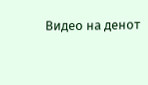Видео на денот